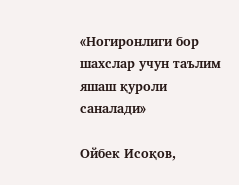«Ногиронлиги бор шахслар учун таълим яшаш қуроли саналади»

Ойбек Исоқов,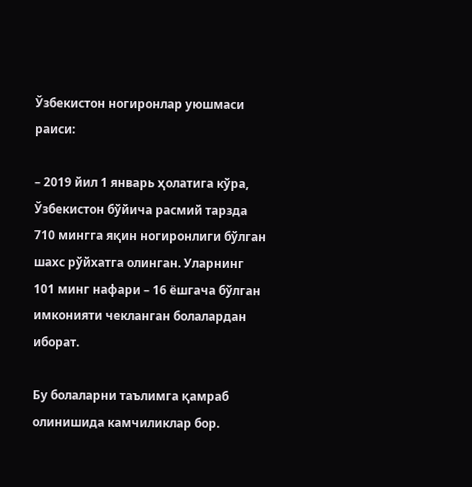Ўзбекистон ногиронлар уюшмаси раиси:

– 2019 йил 1 январь ҳолатига кўра, Ўзбекистон бўйича расмий тарзда 710 мингга яқин ногиронлиги бўлган шахс рўйхатга олинган. Уларнинг 101 минг нафари – 16 ёшгача бўлган имконияти чекланган болалардан иборат.

Бу болаларни таълимга қамраб олинишида камчиликлар бор.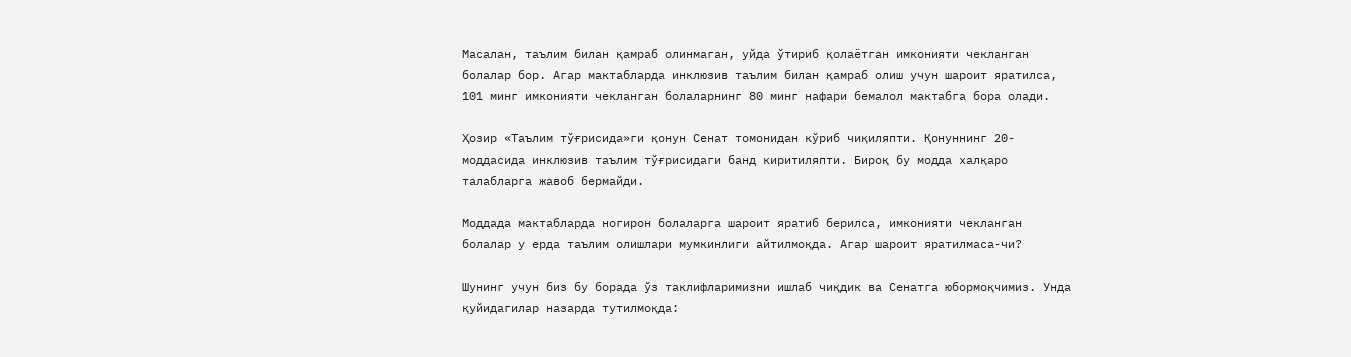Масалан, таълим билан қамраб олинмаган, уйда ўтириб қолаётган имконияти чекланган болалар бор. Агар мактабларда инклюзив таълим билан қамраб олиш учун шароит яратилса, 101 минг имконияти чекланган болаларнинг 80 минг нафари бемалол мактабга бора олади.

Ҳозир «Таълим тўғрисида»ги қонун Сенат томонидан кўриб чиқиляпти. Қонуннинг 20-моддасида инклюзив таълим тўғрисидаги банд киритиляпти. Бироқ бу модда халқаро талабларга жавоб бермайди.

Моддада мактабларда ногирон болаларга шароит яратиб берилса, имконияти чекланган болалар у ерда таълим олишлари мумкинлиги айтилмоқда. Агар шароит яратилмаса-чи?

Шунинг учун биз бу борада ўз таклифларимизни ишлаб чиқдик ва Сенатга юбормоқчимиз. Унда қуйидагилар назарда тутилмоқда: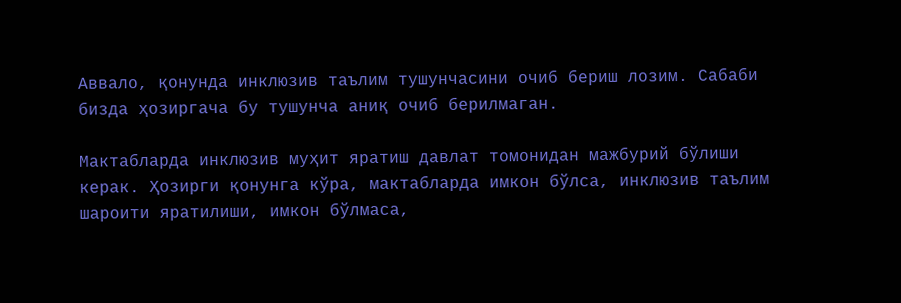Аввало, қонунда инклюзив таълим тушунчасини очиб бериш лозим. Сабаби бизда ҳозиргача бу тушунча аниқ очиб берилмаган.

Мактабларда инклюзив муҳит яратиш давлат томонидан мажбурий бўлиши керак. Ҳозирги қонунга кўра, мактабларда имкон бўлса, инклюзив таълим шароити яратилиши, имкон бўлмаса,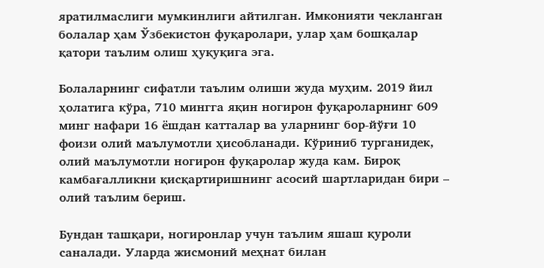яратилмаслиги мумкинлиги айтилган. Имконияти чекланган болалар ҳам Ўзбекистон фуқаролари, улар ҳам бошқалар қатори таълим олиш ҳуқуқига эга.

Болаларнинг сифатли таълим олиши жуда муҳим. 2019 йил ҳолатига кўра, 710 мингга яқин ногирон фуқароларнинг 609 минг нафари 16 ёшдан катталар ва уларнинг бор-йўғи 10 фоизи олий маълумотли ҳисобланади. Кўриниб турганидек, олий маълумотли ногирон фуқаролар жуда кам. Бироқ камбағалликни қисқартиришнинг асосий шартларидан бири – олий таълим бериш.

Бундан ташқари, ногиронлар учун таълим яшаш қуроли саналади. Уларда жисмоний меҳнат билан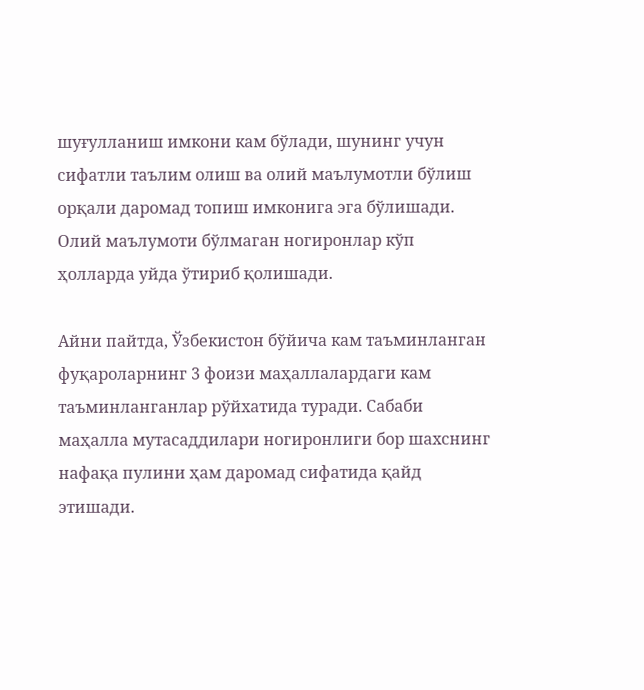шуғулланиш имкони кам бўлади, шунинг учун сифатли таълим олиш ва олий маълумотли бўлиш орқали даромад топиш имконига эга бўлишади. Олий маълумоти бўлмаган ногиронлар кўп ҳолларда уйда ўтириб қолишади.

Айни пайтда, Ўзбекистон бўйича кам таъминланган фуқароларнинг 3 фоизи маҳаллалардаги кам таъминланганлар рўйхатида туради. Сабаби маҳалла мутасаддилари ногиронлиги бор шахснинг нафақа пулини ҳам даромад сифатида қайд этишади.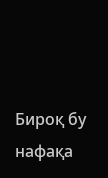Бироқ бу нафақа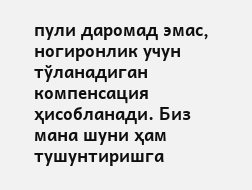пули даромад эмас, ногиронлик учун тўланадиган компенсация ҳисобланади. Биз мана шуни ҳам тушунтиришга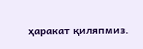ҳаракат қиляпмиз.